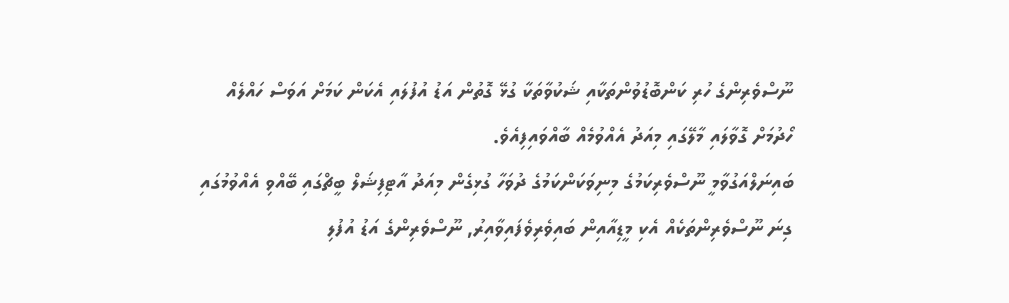ނޫސްވެރިންގެ ހުރި ކަންބޮޑުވުންތަކާއި ޝަކުވާތަކާ ގުޅޭ ގޮތުން އަޑު އުފުލައި އެކަން ކަމަށް އަވަސް ހައްލެއް ހޯދުމަށް ގޮވާލައި މާލޭގައި މިއަދު އެއްވުމެއް ބާއްވައިފިއެވެ.
ބައިނަލްއަގުވާމީ ނޫސްވެރިކަމުގެ މިނިވަކަންކަމުގެ ދުވަހާ ގުޅިގެން މިއަދު އާޓިފިޝަލް ބީޗްގައި ބޭއްވި އެއްވުމުގައި ގިނަ ނޫސްވެރިންތަކެއް އެކި މީޑިއާއިން ބައިވެރިވެފައިވާއިރު, ނޫސްވެރިންގެ އަޑު އުފުލި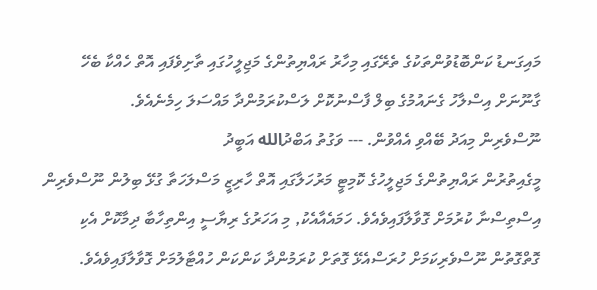މައިގަނޑު ކަންބޮޑުވުންތަކުގެ ތެރޭގައި މިހާރު ރައްޔިތުންގެ މަޖިލީހުގައި ތާށިވެފައި އޮތް ހެއްކާ ބެހޭ ގާނޫނަށް އިސްލާހު ގެނައުމުގެ ބިލް ފާސްނުކޮށް ލަސްކުރަމުންދާ މައްސަލަ ހިމެނެއެވެ.
ނޫސްވެރިން މިއަދު ބޭއްވި އެއްވުން. --- ވަގުތު އަބްދުالله އަބީދު
މީގެއިތުރުން ރައްޔިތުންގެ މަޖިލީހުގެ ކޮމިޓީ މަރުހަލާގައި އޮތް ހާރިޒީ މަސްލަހަތާ ގުޅޭ ބިލުން ނޫސްވެރިން އިސްތިސްނާ ކުރުމަށް ގޮވާލާފައިވެއެވެ. ހަމައެއާއެކު, މި އަހަރުގެ ރިޔާސީ އިންތިހާބާ ދިމާކޮށް އެކި ގޮތްގޮތުން ނޫސްވެރިކަމަށް ހުރަސްއެޅޭ ގޮތަށް ކުރަމުންދާ ކަންކަން ހުއްޓާލުމަށް ގޮވާލާފައިވެއެވެ.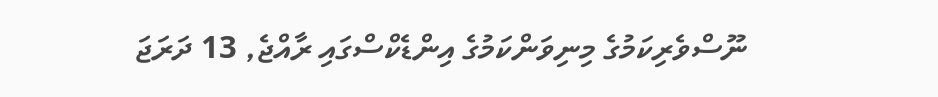ނޫސްވެރިކަމުގެ މިނިވަންކަމުގެ އިންޑެކްސްގައި ރާއްޖެ, 13 ދަރަޖަ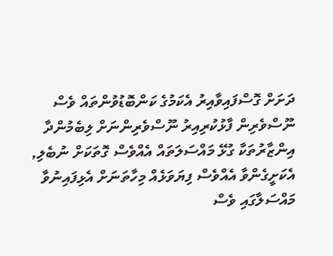ދަށަށް ގޮސްފައިވާއިރު އެކަމުގެ ކަންބޮޑުވުންތައް ވެސް ނޫސްވެރިން ފާޅުކުރިއިރު ނޫސްވެރިންނަށް ލިބެމުންދާ އިންޒާރުތަކާ ގުޅޭ މައްސަލަތައް އެއްވެސް ގޮތަކަށް ނުބެލި, އެކަށީގެންވާ އެއްވެސް ފިޔަވަޅެއް މިހާތަނަށް އެޅިފައިނުވާ މައްސަލާގައި ވެސް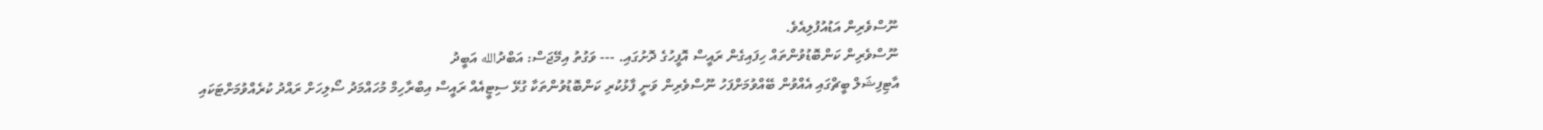ނޫސްވެރިން އަޑުއުފުލިއެވެ.
ނޫސްވެރިން ކަންބޮޑުވުންތައް ހިފައިގެން ރައީސް އޮފީހުގެ ދޮށުގައި. --- ވަގުތު އިމޭޖަސް: އަބްދުالله އަބީދު
އާޓިފިޝަލް ބީޗްގައި އެއްވުން ބޭއްވުމަށްފަހު ނޫސްވެރިން ވަނީ ފާޅުކުރި ކަންބޮޑުވުންތަކާ ގުޅޭ ސިޓީއެއް ރައީސް އިބްރާހިމް މުހައްމަދު ސޯލިހަށް ރައްދު ކުރެއްވުމަށްޓަކައި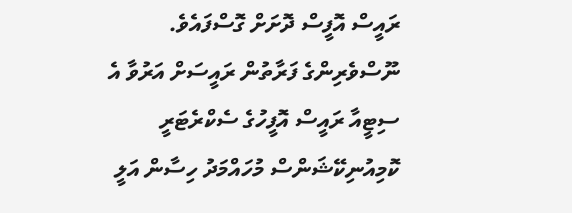ރައީސް އޮފީސް ދޮށަށް ގޮސްފައެވެ. ނޫސްވެރިންގެ ފަރާތުން ރައީސަށް އަރުވާ އެ ސިޓީއާ ރައީސް އޮފީހުގެ ސެކްރެޓަރީ ކޮމިއުނިކޭޝަންސް މުހައްމަދު ހިސާން އަލީ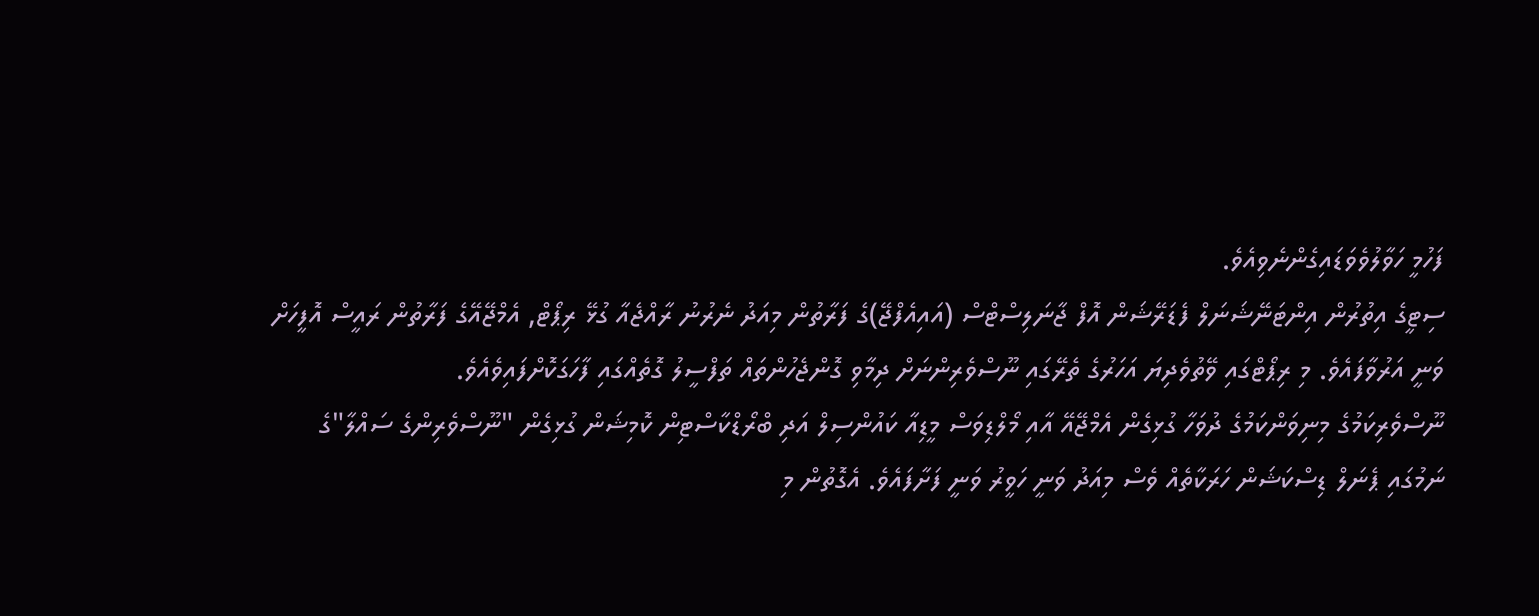ފަހުމީ ހަވާލުވެވަޑައިގެންނެވިއެވެ.
ސިޓީގެ އިތުރުން އިންޓަނޭޝަނަލް ފެޑަރޭޝަން އޮފް ޖާނަލިސްޓްސް (އައިއެފްޖޭ)ގެ ފަރާތުން މިއަދު ނެރުނު ރާއްޖެއާ ގުޅޭ ރިޕޯޓް, އެމްޖޭއޭގެ ފަރާތުން ރައީސް އޮފީހަށް ވަނީ އަރުވާފައެވެ. މި ރިޕޯޓްގައި ވޭތުވެދިޔަ އަހަރުގެ ތެރޭގައި ނޫސްވެރިންނަށް ދިމާވި ގޮންޖެހުންތައް ތަފްސީލު ގޮތެއްގައި ފާހަގަކޮށްފައިވެއެވެ.
ނޫސްވެރިކަމުގެ މިނިވަންކަމުގެ ދުވަހާ ގުޅިގެން އެމްޖޭއޭ އާއި މޯލްޑިވަސް މީޑިއާ ކައުންސިލް އަދި ބްރޯޑްކާސްޓިން ކޮމިޝަން ގުޅިގެން "ނޫސްވެރިންގެ ސައްލާ"ގެ ނަމުގައި ޕެނަލް ޑިސްކަޝަން ހަރަކާތެއް ވެސް މިއަދު ވަނީ ހަވީރު ވަނީ ފަށާފައެވެ. އެގޮތުން މި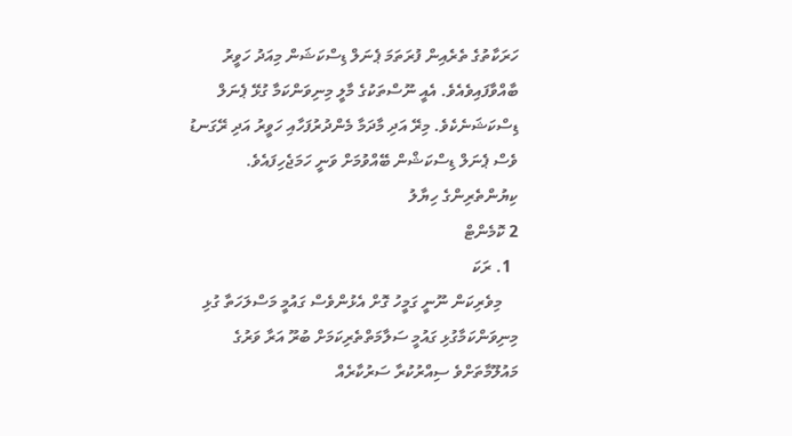ހަރަކާތުގެ ތެރެއިން ފުރަތަމަ ޕެނަލް ޑިސްކަޝަން މިއަދު ހަވީރު ބާއްވާފައިވެއެވެ. އެއީ ނޫސްތަކުގެ މާލީ މިނިވަންކަމާ ގުޅޭ ޕެނަލް ޑިސްކަޝަނެކެވެ. މިރޭ އަދި މާދަމާ މެންދުރުފަހާއި ހަވީރު އަދި ރޭގަނޑު ވެސް ޕެނަލް ޑިސްކަޝްން ބޭއްވުމަށް ވަނީ ހަމަޖެހިފައެވެ.
ކިޔުންތެރިންގެ ހިޔާލު
2 ކޮމެންޓް
  1. ރަކަ
    މިވެރިކަން ނޫނީ ގަމީހު ގޮށް އެޅުންވެސް ގައުމީ މަސްލަހަތާ ގުޅި މިނިވަންކަމާގުޅި ގައުމީ ސަލާމަތްތެރިކަމަށް ބުރޫ އަރާ ވަރުގެ މައުލޫމާތަށްވެ ސިއްރުކުރާ ސަރުކާރެއް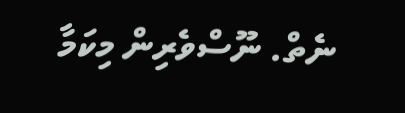ނެތް. ނޫސްވެރިން މިކަމާ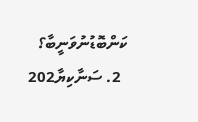ކަންބޮޑުނުވަނީބާ؟
  2. ސަނާކިޔާ202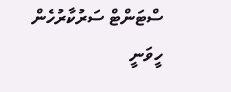ސްޓަންޓް ސަރުކާރުހެން ހީވަނީ